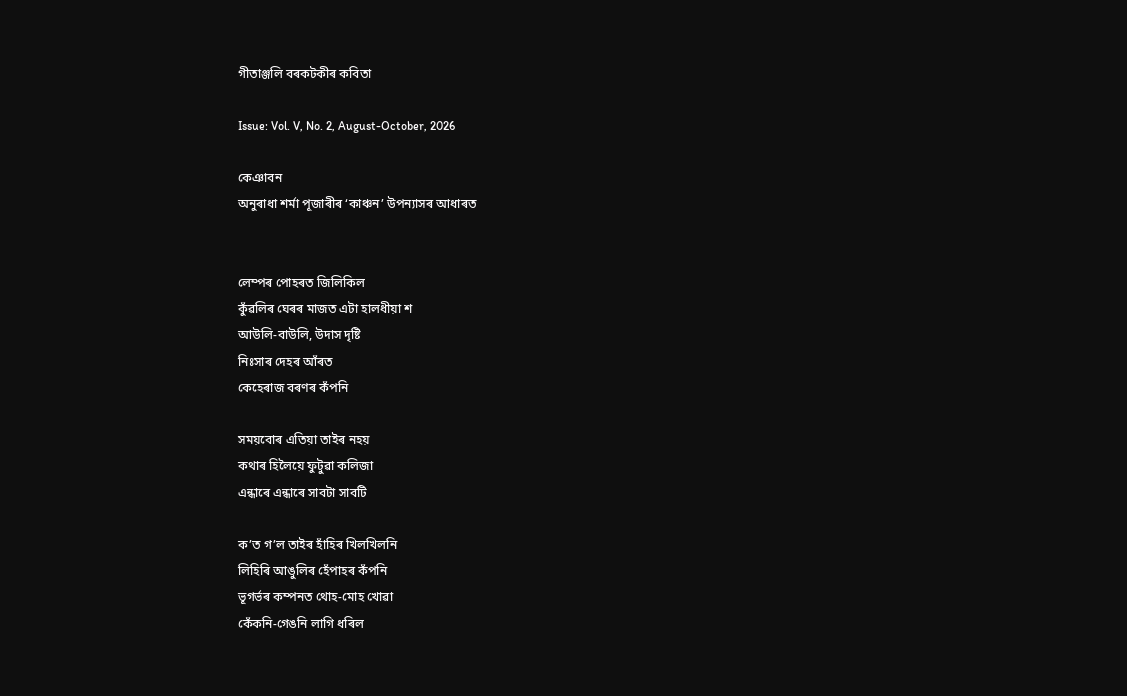গীতাঞ্জলি বৰকটকীৰ কবিতা

Issue: Vol. V, No. 2, August-October, 2026

কেঞাবন
অনুৰাধা শৰ্মা পূজাৰীৰ ‘কাঞ্চন’ উপন্যাসৰ আধাৰত


লেম্পৰ পোহৰত জিলিকিল
কুঁৱলিৰ ঘেৰৰ মাজত এটা হালধীয়া শ
আউলি-বাউলি, উদাস দৃষ্টি
নিঃসাৰ দেহৰ আঁৰত
কেহেৰাজ বৰণৰ কঁপনি

সময়বোৰ এতিয়া তাইৰ নহয়
কথাৰ হিলৈয়ে ফুটুৱা কলিজা
এন্ধাৰে এন্ধাৰে সাবটা সাবটি

ক’ত গ’ল তাইৰ হাঁহিৰ খিলখিলনি
লিহিৰি আঙুলিৰ হেঁপাহৰ কঁপনি
ভূগৰ্ভৰ কম্পনত থোহ-মোহ খোৱা
কেঁকনি-গেঙনি লাগি ধৰিল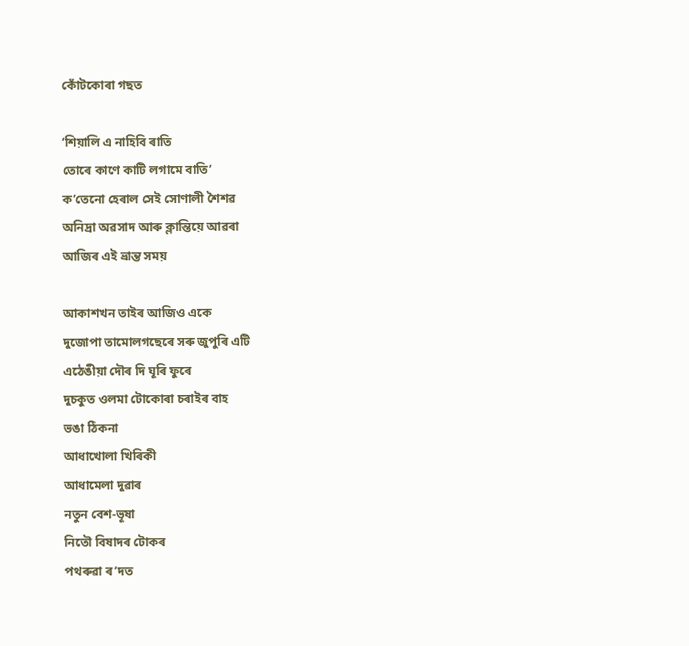কোঁটকোৰা গছত

‘শিয়ালি এ নাহিবি ৰাতি
তোৰে কাণে কাটি লগামে বাতি’
ক’তেনো হেৰাল সেই সোণালী শৈশৱ
অনিদ্ৰা অৱসাদ আৰু ক্লান্তিয়ে আৱৰা
আজিৰ এই ভ্ৰান্ত সময়

আকাশখন তাইৰ আজিও একে
দুজোপা তামোলগছেৰে সৰু জুপুৰি এটি
এঠেঙীয়া দৌৰ দি ঘূৰি ফুৰে
দুচকুত ওলমা টোকোৰা চৰাইৰ বাহ
ভঙা ঠিকনা
আধাখোলা খিৰিকী
আধামেলা দুৱাৰ
নতুন বেশ-ভূষা
নিতৌ বিষাদৰ টোকৰ
পথৰুৱা ৰ’দত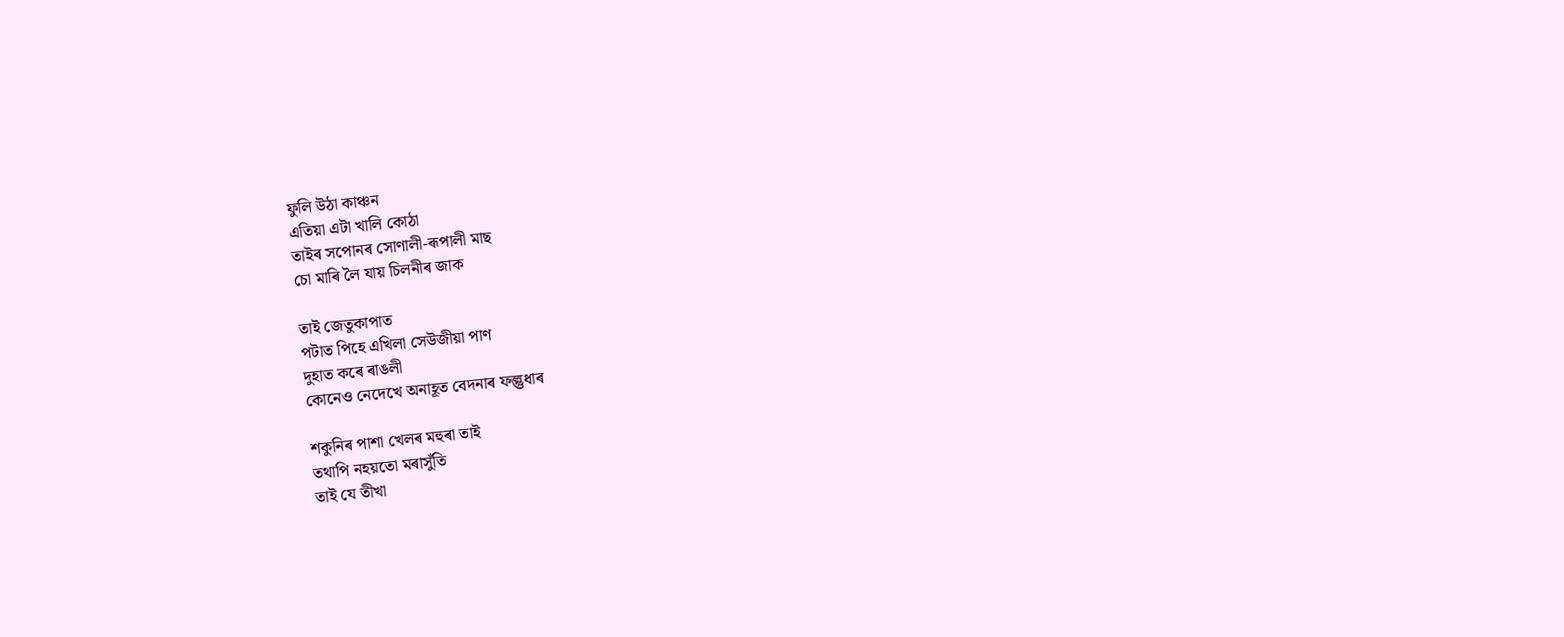ফুলি উঠা কাঞ্চন
এতিয়া এটা খালি কোঠা
তাইৰ সপোনৰ সোণালী-ৰূপালী মাছ
চো মাৰি লৈ যায় চিলনীৰ জাক

তাই জেতুকাপাত
পটাত পিহে এখিলা সেউজীয়া পাণ
দুহাত কৰে ৰাঙলী
কোনেও নেদেখে অনাহূত বেদনাৰ ফল্গুধাৰ

শকুনিৰ পাশা খেলৰ মহুৰা তাই
তথাপি নহয়তো মৰাসুঁতি
তাই যে তীখা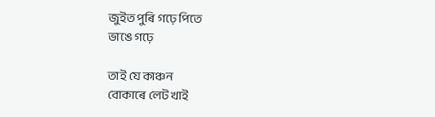জুইত পুৰি গঢ়ে পিতে
ভাঙে গঢ়ে

তাই যে কাঞ্চন
বোকাৰে লেট খাই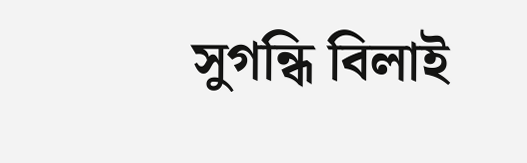সুগন্ধি বিলাই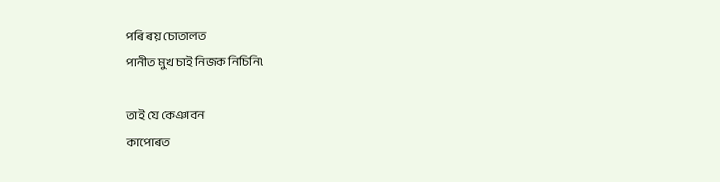পৰি ৰয় চোতালত
পানীত মুখ চাই নিজক নিচিনি৷

তাই যে কেঞাবন
কাপোৰত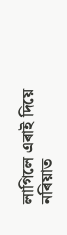লাগিলে এৰাই দিয়ে
নৰিয়াত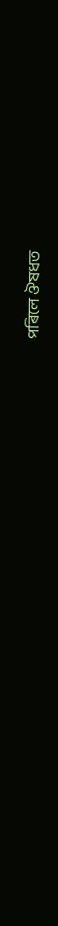পৰিলে ঔষধত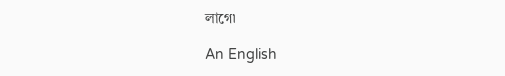লাগে৷

An English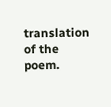translation of the poem.